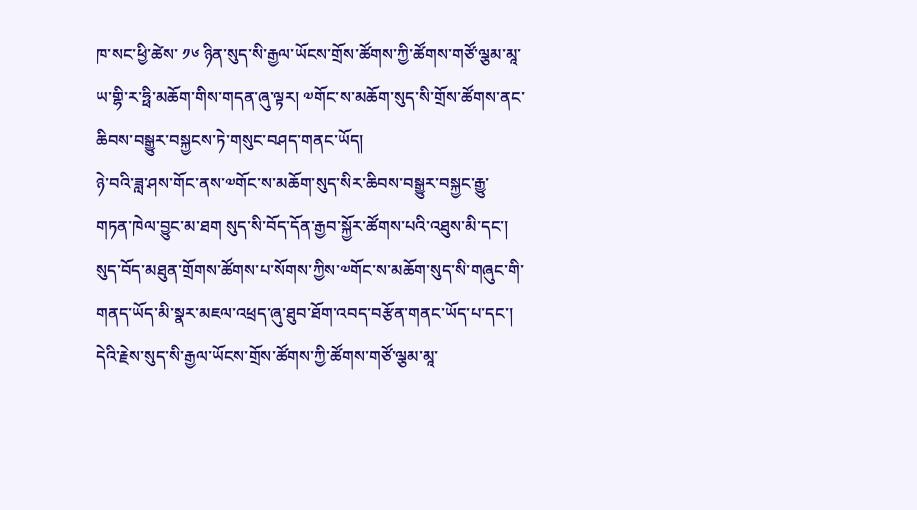ཁ་སང་ཕྱི་ཚེས་ ༡༦ ཉིན་སུད་སི་རྒྱལ་ཡོངས་གྲོས་ཚོགས་ཀྱི་ཚོགས་གཙོ་ལྕམ་མཱ་ཡ་གྷི་ར་ཧྥི་མཆོག་གིས་གདན་ཞུ་ལྟར། ༧གོང་ས་མཆོག་སུད་སི་གྲོས་ཚོགས་ནང་ཆིབས་བསྒྱུར་བསྐྱངས་ཏེ་གསུང་བཤད་གནང་ཡོད།
ཉེ་བའི་ཟླ་ཤས་གོང་ནས་༧གོང་ས་མཆོག་སུད་སིར་ཆིབས་བསྒྱུར་བསྐྱང་རྒྱུ་གཏན་ཁེལ་བྱུང་མ་ཐག སུད་སི་བོད་དོན་རྒྱབ་སྐྱོར་ཚོགས་པའི་འཐུས་མི་དང་། སུད་བོད་མཐུན་གྲོགས་ཚོགས་པ་སོགས་ཀྱིས་༧གོང་ས་མཆོག་སུད་སི་གཞུང་གི་གནད་ཡོད་མི་སྣར་མཇལ་འཕྲད་ཞུ་ཐུབ་ཐོག་འབད་བརྩོན་གནང་ཡོད་པ་དང་། དེའི་རྗེས་སུད་སི་རྒྱལ་ཡོངས་གྲོས་ཚོགས་ཀྱི་ཚོགས་གཙོ་ལྕམ་མཱ་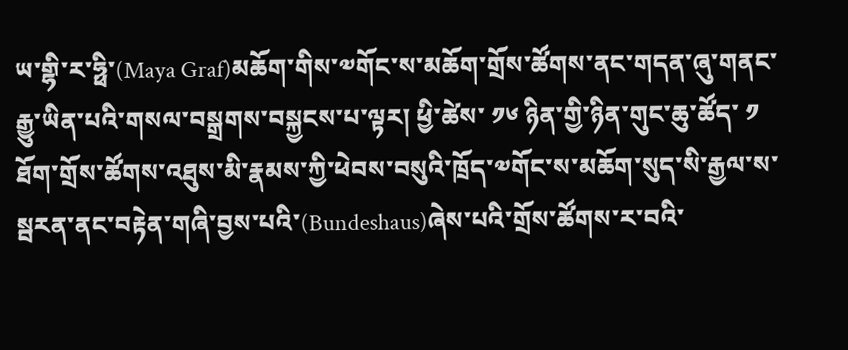ཡ་གྷི་ར་ཧྥི་(Maya Graf)མཆོག་གིས་༧གོང་ས་མཆོག་གྲོས་ཚོགས་ནང་གདན་ཞུ་གནང་རྒྱུ་ཡིན་པའི་གསལ་བསྒྲགས་བསྐྱངས་པ་ལྟར། ཕྱི་ཚེས་ ༡༦ ཉིན་གྱི་ཉིན་གུང་ཆུ་ཚོད་ ༡ ཐོག་གྲོས་ཚོགས་འཐུས་མི་རྣམས་ཀྱི་ཕེབས་བསུའི་ཁྲོད་༧གོང་ས་མཆོག་སུད་སི་རྒྱལ་ས་སྦརན་ནང་བརྟེན་གཞི་བྱས་པའི་(Bundeshaus)ཞེས་པའི་གྲོས་ཚོགས་ར་བའི་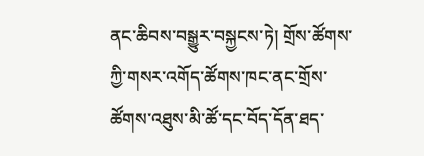ནང་ཆིབས་བསྒྱུར་བསྐྱངས་ཏེ། གྲོས་ཚོགས་ཀྱི་གསར་འགོད་ཚོགས་ཁང་ནང་གྲོས་ཚོགས་འཐུས་མི་ཚོ་དང་བོད་དོན་ཐད་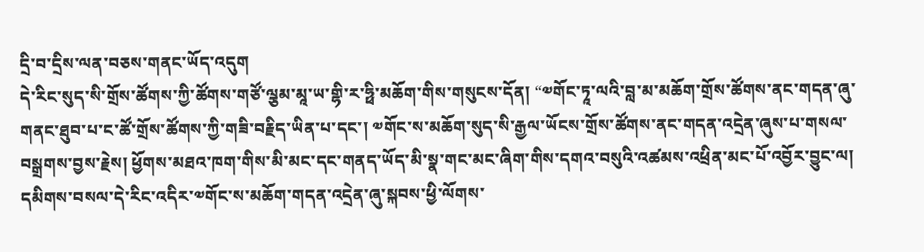དྲི་བ་དྲིས་ལན་བཅས་གནང་ཡོད་འདུག
དེ་རིང་སུད་སི་གྲོས་ཚོགས་ཀྱི་ཚོགས་གཙོ་ལྕམ་མཱ་ཡ་གྷི་ར་ཧྥི་མཆོག་གིས་གསུངས་དོན། “༧གོང་ཏཱ་ལའི་བླ་མ་མཆོག་གྲོས་ཚོགས་ནང་གདན་ཞུ་གནང་ཐུབ་པ་ང་ཚོ་གྲོས་ཚོགས་ཀྱི་གཟི་བརྗིད་ཡིན་པ་དང་། ༧གོང་ས་མཆོག་སུད་སི་རྒྱལ་ཡོངས་གྲོས་ཚོགས་ནང་གདན་འདྲེན་ཞུས་པ་གསལ་བསྒྲགས་བྱས་རྗེས། ཕྱོགས་མཐའ་ཁག་གིས་མི་མང་དང་གནད་ཡོད་མི་སྣ་གང་མང་ཞིག་གིས་དགའ་བསུའི་འཚམས་འཕྲིན་མང་པོ་འབྱོར་བྱུང་ལ། དམིགས་བསལ་དེ་རིང་འདིར་༧གོང་ས་མཆོག་གདན་འདྲེན་ཞུ་སྐབས་ཕྱི་ལོགས་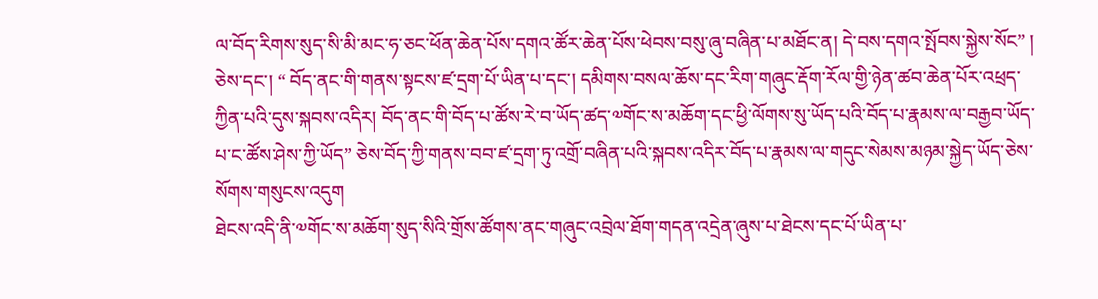ལ་བོད་རིགས་སུད་སི་མི་མང་ཧ་ཅང་ཕོན་ཆེན་པོས་དགའ་ཚོར་ཆེན་པོས་ཕེབས་བསུ་ཞུ་བཞིན་པ་མཐོང་ན། དེ་བས་དགའ་སྤོབས་སྐྱེས་སོང” ། ཅེས་དང་། “ བོད་ནང་གི་གནས་སྟངས་ཛ་དྲག་པོ་ཡིན་པ་དང་། དམིགས་བསལ་ཆོས་དང་རིག་གཞུང་རྡོག་རོལ་གྱི་ཉེན་ཚབ་ཆེན་པོར་འཕྲད་ཀྱིན་པའི་དུས་སྐབས་འདིར། བོད་ནང་གི་བོད་པ་ཚོས་རེ་བ་ཡོད་ཚད་༧གོང་ས་མཆོག་དང་ཕྱི་ལོགས་སུ་ཡོད་པའི་བོད་པ་རྣམས་ལ་བརྒྱབ་ཡོད་པ་ང་ཚོས་ཤེས་ཀྱི་ཡོད” ཅེས་བོད་ཀྱི་གནས་བབ་ཛ་དྲག་ཏུ་འགྲོ་བཞིན་པའི་སྐབས་འདིར་བོད་པ་རྣམས་ལ་གདུང་སེམས་མཉམ་སྐྱེད་ཡོད་ཅེས་སོགས་གསུངས་འདུག
ཐེངས་འདི་ནི་༧གོང་ས་མཆོག་སུད་སིའི་གྲོས་ཚོགས་ནང་གཞུང་འབྲེལ་ཐོག་གདན་འདྲེན་ཞུས་པ་ཐེངས་དང་པོ་ཡིན་པ་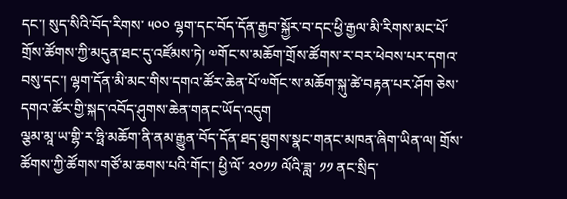དང་། སུད་སིའི་བོད་རིགས་ ༥༠༠ ལྷག་དང་བོད་དོན་རྒྱབ་སྐྱོར་བ་དང་ཕྱི་རྒྱལ་མི་རིགས་མང་པོ་གྲོས་ཚོགས་ཀྱི་མདུན་ཐང་དུ་འཛོམས་ཏེ། ༧གོང་ས་མཆོག་གྲོས་ཚོགས་ར་བར་ཕེབས་པར་དགའ་བསུ་དང་། ལྷག་དོན་མི་མང་གིས་དགའ་ཚོར་ཆེན་པོ་༧གོང་ས་མཆོག་སྐུ་ཚེ་བརྟན་པར་ཤོག ཅེས་དགའ་ཚོར་གྱི་སྐད་འབོད་ཤུགས་ཆེན་གནང་ཡོད་འདུག
ལྕམ་མཱ་ཡ་གྷི་ར་ཧྥི་མཆོག་ནི་ནམ་རྒྱུན་བོད་དོན་ཐད་ཐུགས་སྣང་གནང་མཁན་ཞིག་ཡིན་ལ། གྲོས་ཚོགས་ཀྱི་ཚོགས་གཙོ་མ་ཆགས་པའི་གོང་། ཕྱི་ལོ་ ༢༠༡༡ ལོའི་ཟླ་ ༡༡ ནང་སྲིད་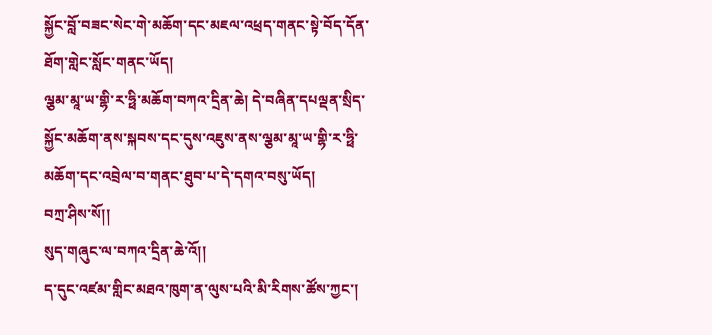སྐྱོང་བློ་བཟང་སེང་གེ་མཆོག་དང་མཇལ་འཕྲད་གནང་སྟེ་བོད་དོན་ཐོག་གླེང་སློང་གནང་ཡོད།
ལྕམ་མཱ་ཡ་གྷི་ར་ཧྥི་མཆོག་བཀའ་དྲིན་ཆེ། དེ་བཞིན་དཔལྡན་སྲིད་སྐྱོང་མཆོག་ནས་སྐབས་དང་དུས་འཇུས་ནས་ལྕམ་མཱ་ཡ་གྷི་ར་ཧྥི་མཆོག་དང་འབྲེལ་བ་གནང་ཐུབ་པ་དེ་དགའ་བསུ་ཡོད།
བཀྲ་ཤིས་སོ།།
སུད་གཞུང་ལ་བཀའ་དྲིན་ཆེ་འོ།།
ད་དུང་འཛམ་གླིང་མཐའ་ཁུག་ན་ལུས་པའི་མི་རིགས་ཚོས་ཀྱང་།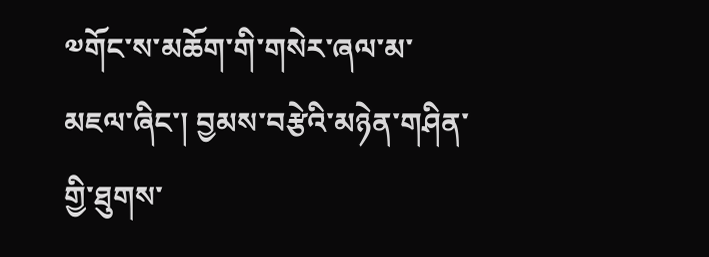༧གོང་ས་མཆོག་གི་གསེར་ཞལ་མ་མཇལ་ཞིང་། བྱམས་བརྩེའི་མཉེན་གཤིན་གྱི་ཐུགས་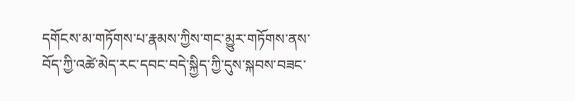དགོངས་མ་གཏོགས་པ་རྣམས་ཀྱིས་གང་མྱུར་གཏོགས་ནས་བོད་ཀྱི་འཚེ་མེད་རང་དབང་བདེ་སྐྱིད་ཀྱི་དུས་སྐབས་བཟང་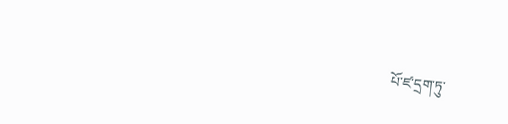པོ་ཛ་དྲག་ཏུ་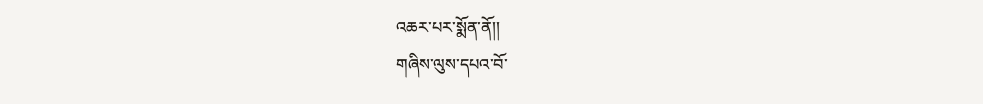འཆར་པར་སྨོན་ནོ།།
གཞིས་ལུས་དཔའ་བོ་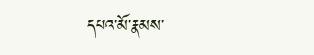དཔའ་མོ་རྣམས་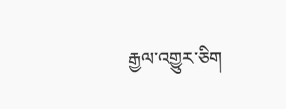རྒྱལ་འགྱུར་ཅིག